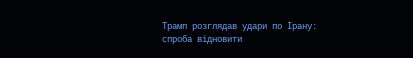Трамп розглядав удари по Ірану: спроба відновити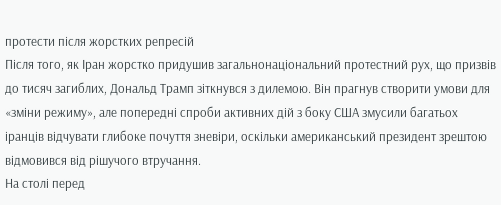протести після жорстких репресій
Після того, як Іран жорстко придушив загальнонаціональний протестний рух, що призвів до тисяч загиблих, Дональд Трамп зіткнувся з дилемою. Він прагнув створити умови для «зміни режиму», але попередні спроби активних дій з боку США змусили багатьох іранців відчувати глибоке почуття зневіри, оскільки американський президент зрештою відмовився від рішучого втручання.
На столі перед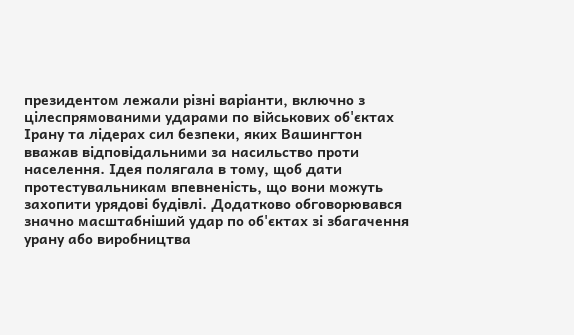президентом лежали різні варіанти, включно з цілеспрямованими ударами по військових об'єктах Ірану та лідерах сил безпеки, яких Вашингтон вважав відповідальними за насильство проти населення. Ідея полягала в тому, щоб дати протестувальникам впевненість, що вони можуть захопити урядові будівлі. Додатково обговорювався значно масштабніший удар по об'єктах зі збагачення урану або виробництва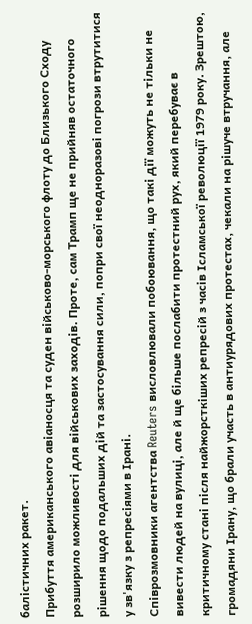балістичних ракет.
Прибуття американського авіаносця та суден військово-морського флоту до Близького Сходу розширило можливості для військових заходів. Проте, сам Трамп ще не прийняв остаточного рішення щодо подальших дій та застосування сили, попри свої неодноразові погрози втрутитися у зв'язку з репресіями в Ірані.
Співрозмовники агентства Reuters висловлювали побоювання, що такі дії можуть не тільки не вивести людей на вулиці, але й ще більше послабити протестний рух, який перебуває в критичному стані після найжорсткіших репресій з часів Ісламської революції 1979 року. Зрештою, громадяни Ірану, що брали участь в антиурядових протестах, чекали на рішуче втручання, але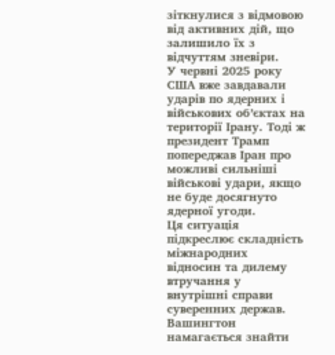зіткнулися з відмовою від активних дій, що залишило їх з відчуттям зневіри.
У червні 2025 року США вже завдавали ударів по ядерних і військових об’єктах на території Ірану. Тоді ж президент Трамп попереджав Іран про можливі сильніші військові удари, якщо не буде досягнуто ядерної угоди.
Ця ситуація підкреслює складність міжнародних відносин та дилему втручання у внутрішні справи суверенних держав. Вашингтон намагається знайти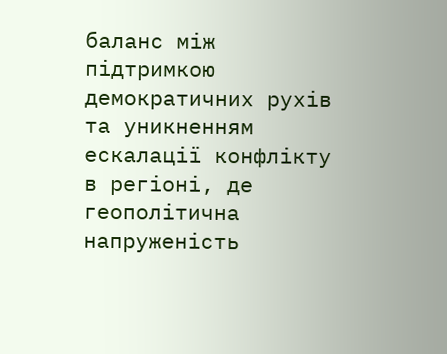баланс між підтримкою демократичних рухів та уникненням ескалації конфлікту в регіоні, де геополітична напруженість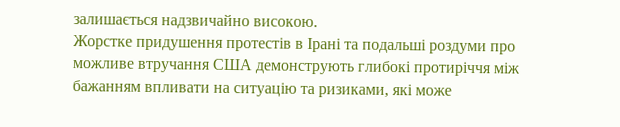залишається надзвичайно високою.
Жорстке придушення протестів в Ірані та подальші роздуми про можливе втручання США демонструють глибокі протиріччя між бажанням впливати на ситуацію та ризиками, які може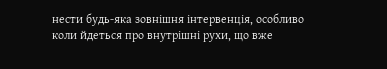нести будь-яка зовнішня інтервенція, особливо коли йдеться про внутрішні рухи, що вже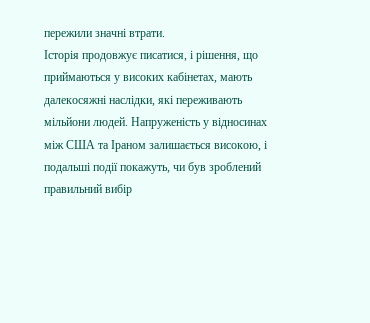пережили значні втрати.
Історія продовжує писатися, і рішення, що приймаються у високих кабінетах, мають далекосяжні наслідки, які переживають мільйони людей. Напруженість у відносинах між США та Іраном залишається високою, і подальші події покажуть, чи був зроблений правильний вибір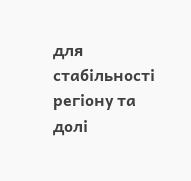для стабільності регіону та долі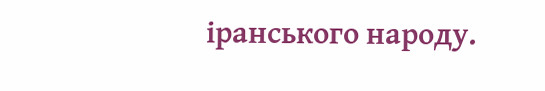іранського народу.